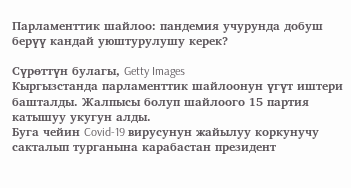Парламенттик шайлоо: пандемия учурунда добуш берүү кандай уюштурулушу керек?

Сүрөттүн булагы, Getty Images
Кыргызстанда парламенттик шайлоонун үгүт иштери башталды. Жалпысы болуп шайлоого 15 партия катышуу укугун алды.
Буга чейин Covid-19 вирусунун жайылуу коркунучу сакталып турганына карабастан президент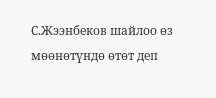С.Жээнбеков шайлоо өз мөөнөтүндө өтөт деп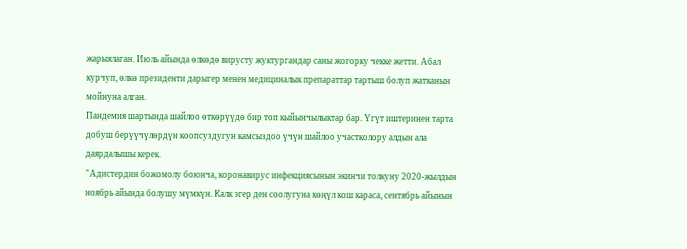жарыялаган. Июль айында өлкөдө вирусту жуктургандар саны жогорку чекке жетти. Абал курчуп, өлкө президенти дарыгер менен медициналык препараттар тартыш болуп жатканын мойнуна алган.
Пандемия шартында шайлоо өткөрүүдө бир топ кыйынчылыктар бар. Үгүт иштеринен тарта добуш берүүчүлөрдүн коопсуздугун камсыздоо үчүн шайлоо участколору алдын ала даярдалышы керек.
"Адистердин божомолу боюнча, коронавирус инфекциясынын экинчи толкуну 2020-жылдын ноябрь айында болушу мүмкүн. Калк эгер ден соолугуна көңүл кош караса, сентябрь айынын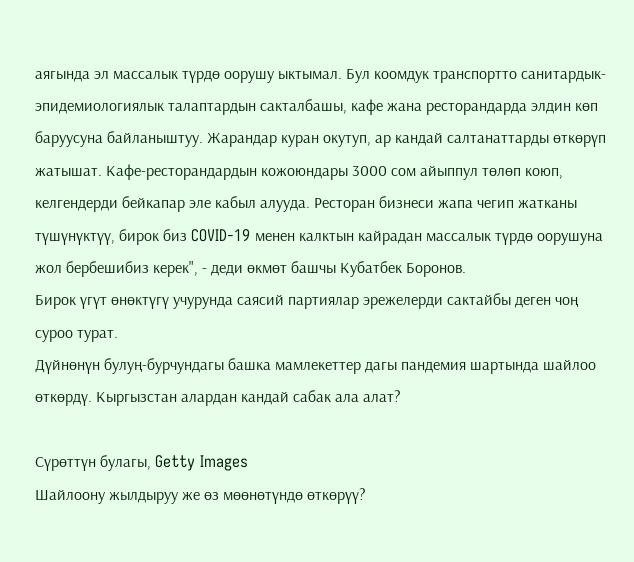аягында эл массалык түрдө оорушу ыктымал. Бул коомдук транспортто санитардык-эпидемиологиялык талаптардын сакталбашы, кафе жана ресторандарда элдин көп баруусуна байланыштуу. Жарандар куран окутуп, ар кандай салтанаттарды өткөрүп жатышат. Кафе-ресторандардын кожоюндары 3000 сом айыппул төлөп коюп, келгендерди бейкапар эле кабыл алууда. Ресторан бизнеси жапа чегип жатканы түшүнүктүү, бирок биз COVID-19 менен калктын кайрадан массалык түрдө оорушуна жол бербешибиз керек", - деди өкмөт башчы Кубатбек Боронов.
Бирок үгүт өнөктүгү учурунда саясий партиялар эрежелерди сактайбы деген чоң суроо турат.
Дүйнөнүн булуң-бурчундагы башка мамлекеттер дагы пандемия шартында шайлоо өткөрдү. Кыргызстан алардан кандай сабак ала алат?

Сүрөттүн булагы, Getty Images
Шайлоону жылдыруу же өз мөөнөтүндө өткөрүү?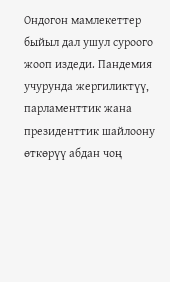Ондогон мамлекеттер быйыл дал ушул суроого жооп издеди. Пандемия учурунда жергиликтүү, парламенттик жана президенттик шайлоону өткөрүү абдан чоң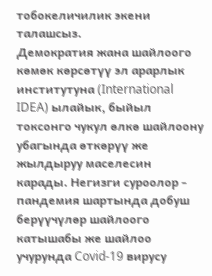тобокеличилик экени талашсыз.
Демократия жана шайлоого көмөк көрсөтүү эл арарлык институтуна (International IDEA) ылайык, быйыл токсонго чукул өлкө шайлоону убагында өткөрүү же жылдыруу маселесин карады. Негизги суроолор - пандемия шартында добуш берүүчүлөр шайлоого катышабы же шайлоо учурунда Covid-19 вирусу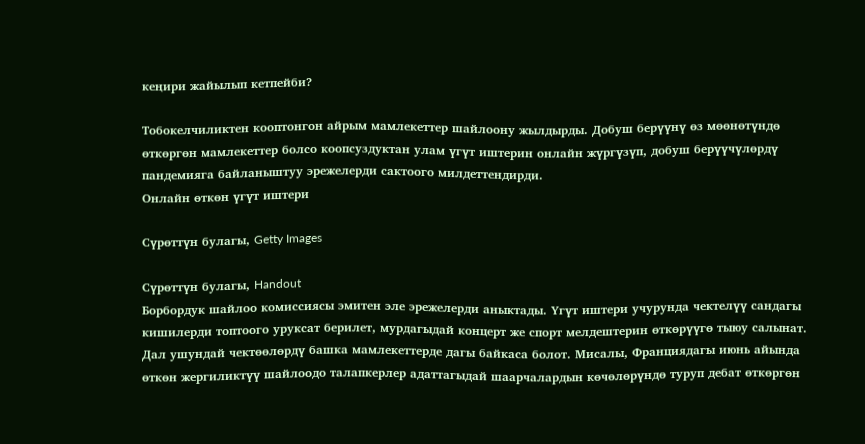кеңири жайылып кетпейби?

Тобокелчиликтен кооптонгон айрым мамлекеттер шайлоону жылдырды. Добуш берүүнү өз мөөнөтүндө өткөргөн мамлекеттер болсо коопсуздуктан улам үгүт иштерин онлайн жүргүзүп, добуш берүүчүлөрдү пандемияга байланыштуу эрежелерди сактоого милдеттендирди.
Онлайн өткөн үгүт иштери

Сүрөттүн булагы, Getty Images

Сүрөттүн булагы, Handout
Борбордук шайлоо комиссиясы эмитен эле эрежелерди аныктады. Үгүт иштери учурунда чектелүү сандагы кишилерди топтоого уруксат берилет, мурдагыдай концерт же спорт мелдештерин өткөрүүгө тыюу салынат.
Дал ушундай чектөөлөрдү башка мамлекеттерде дагы байкаса болот. Мисалы, Франциядагы июнь айында өткөн жергиликтүү шайлоодо талапкерлер адаттагыдай шаарчалардын көчөлөрүндө туруп дебат өткөргөн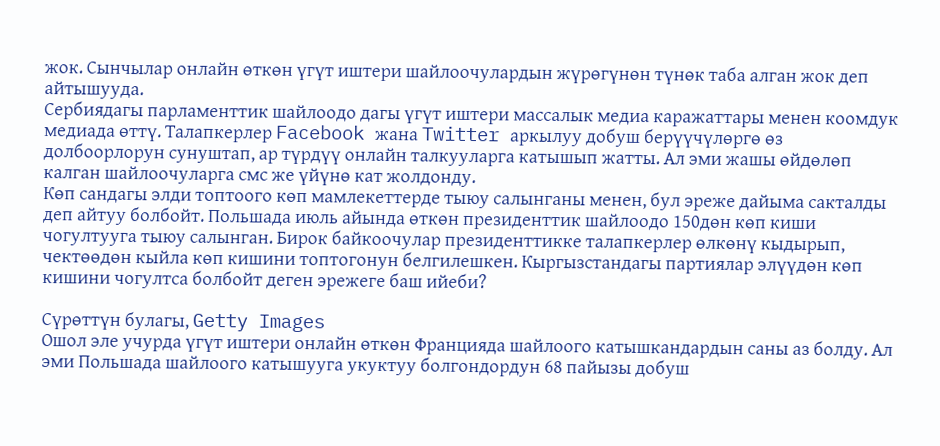жок. Сынчылар онлайн өткөн үгүт иштери шайлоочулардын жүрөгүнөн түнөк таба алган жок деп айтышууда.
Сербиядагы парламенттик шайлоодо дагы үгүт иштери массалык медиа каражаттары менен коомдук медиада өттү. Талапкерлер Facebook жана Twitter аркылуу добуш берүүчүлөргө өз долбоорлорун сунуштап, ар түрдүү онлайн талкууларга катышып жатты. Ал эми жашы өйдөлөп калган шайлоочуларга смс же үйүнө кат жолдонду.
Көп сандагы элди топтоого көп мамлекеттерде тыюу салынганы менен, бул эреже дайыма сакталды деп айтуу болбойт. Польшада июль айында өткөн президенттик шайлоодо 150дөн көп киши чогултууга тыюу салынган. Бирок байкоочулар президенттикке талапкерлер өлкөнү кыдырып, чектөөдөн кыйла көп кишини топтогонун белгилешкен. Кыргызстандагы партиялар элүүдөн көп кишини чогултса болбойт деген эрежеге баш ийеби?

Сүрөттүн булагы, Getty Images
Ошол эле учурда үгүт иштери онлайн өткөн Францияда шайлоого катышкандардын саны аз болду. Ал эми Польшада шайлоого катышууга укуктуу болгондордун 68 пайызы добуш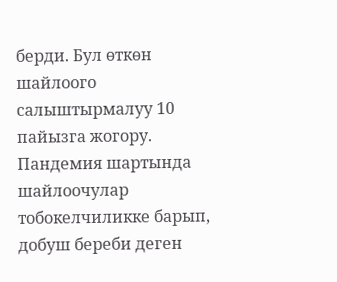берди. Бул өткөн шайлоого салыштырмалуу 10 пайызга жогору. Пандемия шартында шайлоочулар тобокелчиликке барып, добуш береби деген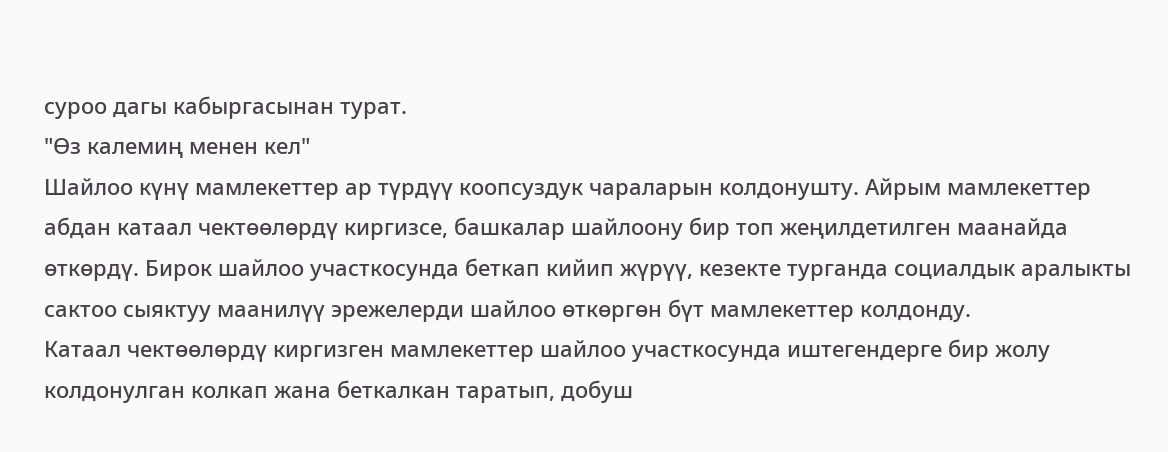суроо дагы кабыргасынан турат.
"Өз калемиң менен кел"
Шайлоо күнү мамлекеттер ар түрдүү коопсуздук чараларын колдонушту. Айрым мамлекеттер абдан катаал чектөөлөрдү киргизсе, башкалар шайлоону бир топ жеңилдетилген маанайда өткөрдү. Бирок шайлоо участкосунда беткап кийип жүрүү, кезекте турганда социалдык аралыкты сактоо сыяктуу маанилүү эрежелерди шайлоо өткөргөн бүт мамлекеттер колдонду.
Катаал чектөөлөрдү киргизген мамлекеттер шайлоо участкосунда иштегендерге бир жолу колдонулган колкап жана беткалкан таратып, добуш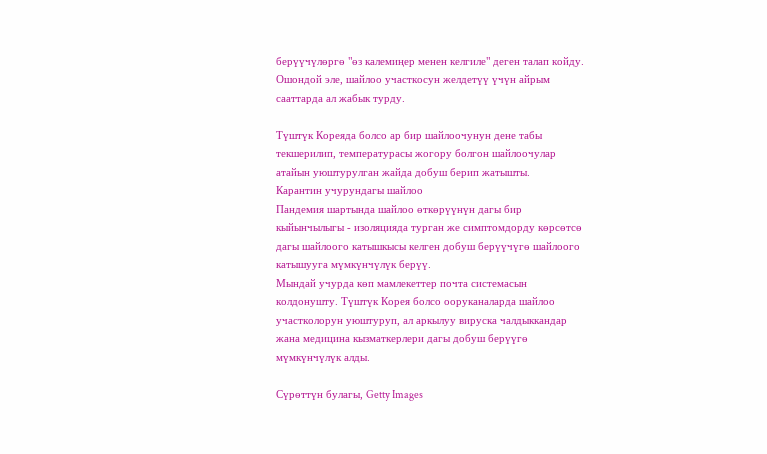берүүчүлөргө "өз калемиңер менен келгиле" деген талап койду. Ошондой эле, шайлоо участкосун желдетүү үчүн айрым сааттарда ал жабык турду.

Түштүк Кореяда болсо ар бир шайлоочунун дене табы текшерилип, температурасы жогору болгон шайлоочулар атайын уюштурулган жайда добуш берип жатышты.
Карантин учурундагы шайлоо
Пандемия шартында шайлоо өткөрүүнүн дагы бир кыйынчылыгы - изоляцияда турган же симптомдорду көрсөтсө дагы шайлоого катышкысы келген добуш берүүчүгө шайлоого катышууга мүмкүнчүлүк берүү.
Мындай учурда көп мамлекеттер почта системасын колдонушту. Түштүк Корея болсо ооруканаларда шайлоо участколорун уюштуруп, ал аркылуу вируска чалдыккандар жана медицина кызматкерлери дагы добуш берүүгө мүмкүнчүлүк алды.

Сүрөттүн булагы, Getty Images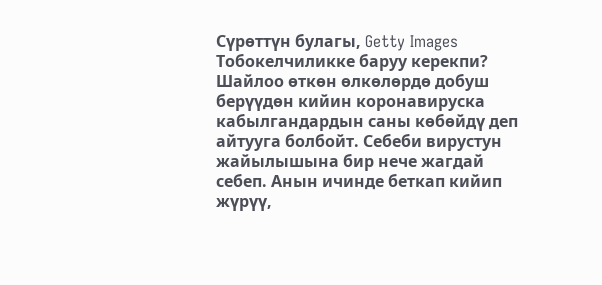Сүрөттүн булагы, Getty Images
Тобокелчиликке баруу керекпи?
Шайлоо өткөн өлкөлөрдө добуш берүүдөн кийин коронавируска кабылгандардын саны көбөйдү деп айтууга болбойт. Себеби вирустун жайылышына бир нече жагдай себеп. Анын ичинде беткап кийип жүрүү,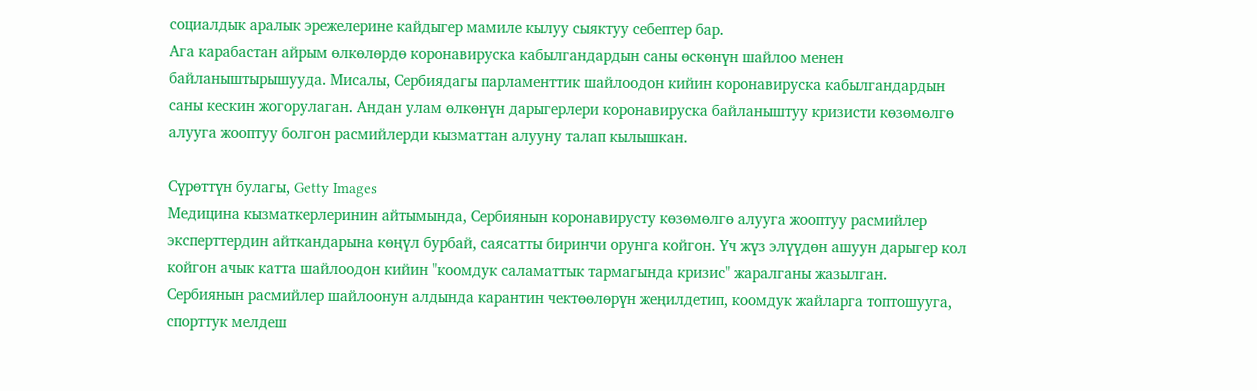социалдык аралык эрежелерине кайдыгер мамиле кылуу сыяктуу себептер бар.
Ага карабастан айрым өлкөлөрдө коронавируска кабылгандардын саны өскөнүн шайлоо менен байланыштырышууда. Мисалы, Сербиядагы парламенттик шайлоодон кийин коронавируска кабылгандардын саны кескин жогорулаган. Андан улам өлкөнүн дарыгерлери коронавируска байланыштуу кризисти көзөмөлгө алууга жооптуу болгон расмийлерди кызматтан алууну талап кылышкан.

Сүрөттүн булагы, Getty Images
Медицина кызматкерлеринин айтымында, Сербиянын коронавирусту көзөмөлгө алууга жооптуу расмийлер эксперттердин айткандарына көңүл бурбай, саясатты биринчи орунга койгон. Үч жүз элүүдөн ашуун дарыгер кол койгон ачык катта шайлоодон кийин "коомдук саламаттык тармагында кризис" жаралганы жазылган.
Сербиянын расмийлер шайлоонун алдында карантин чектөөлөрүн жеңилдетип, коомдук жайларга топтошууга, спорттук мелдеш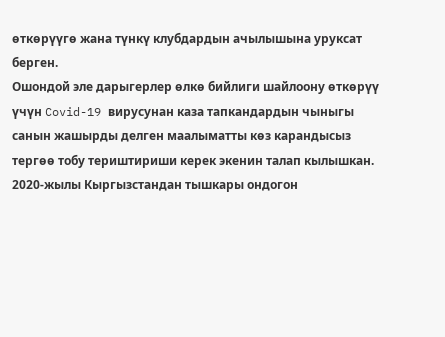өткөрүүгө жана түнкү клубдардын ачылышына уруксат берген.
Ошондой эле дарыгерлер өлкө бийлиги шайлоону өткөрүү үчүн Covid-19 вирусунан каза тапкандардын чыныгы санын жашырды делген маалыматты көз карандысыз тергөө тобу териштириши керек экенин талап кылышкан.
2020-жылы Кыргызстандан тышкары ондогон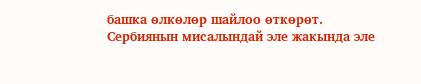башка өлкөлөр шайлоо өткөрөт. Сербиянын мисалындай эле жакында эле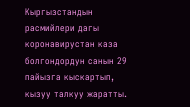Кыргызстандын расмийлери дагы коронавирустан каза болгондордун санын 29 пайызга кыскартып, кызуу талкуу жаратты.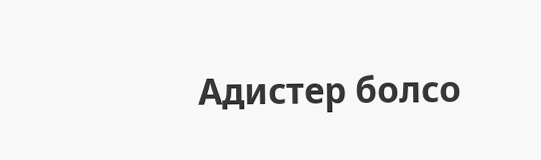Адистер болсо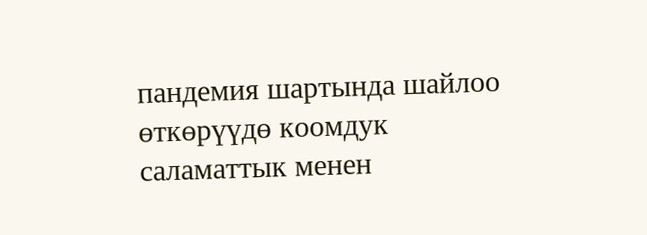пандемия шартында шайлоо өткөрүүдө коомдук саламаттык менен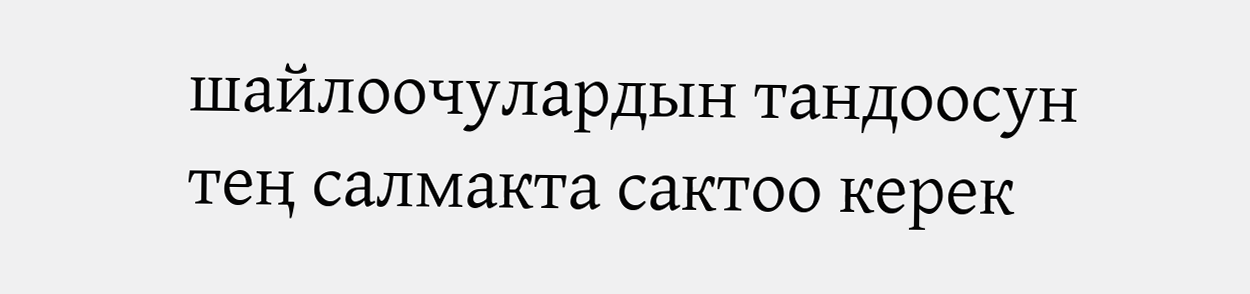шайлоочулардын тандоосун тең салмакта сактоо керек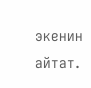экенин айтат.